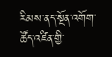རིམས་ནད་སྔོན་འགོག་ཚོད་འཛིན་གྱི་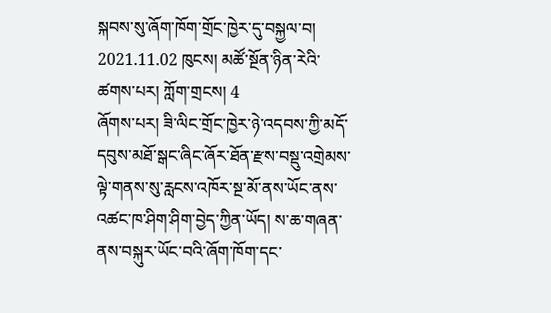སྐབས་སུ་ཞོག་ཁོག་གྲོང་ཁྱེར་དུ་བསྐྱལ་བ།
2021.11.02 ཁུངས། མཚོ་སྔོན་ཉིན་རེའི་ཚགས་པར། ཀློག་གྲངས། 4
ཞོགས་པར། ཟི་ལིང་གྲོང་ཁྱེར་ཉེ་འདབས་ཀྱི་མདོ་དབུས་མཐོ་སྒང་ཞིང་ཞོར་ཐོན་རྫས་བསྡུ་འགྲེམས་ལྟེ་གནས་སུ་རླངས་འཁོར་སྔ་མོ་ནས་ཡོང་ནས་འཚང་ཁ་ཤིག་ཤིག་བྱེད་ཀྱིན་ཡོད། ས་ཆ་གཞན་ནས་བསྐུར་ཡོང་བའི་ཞོག་ཁོག་དང་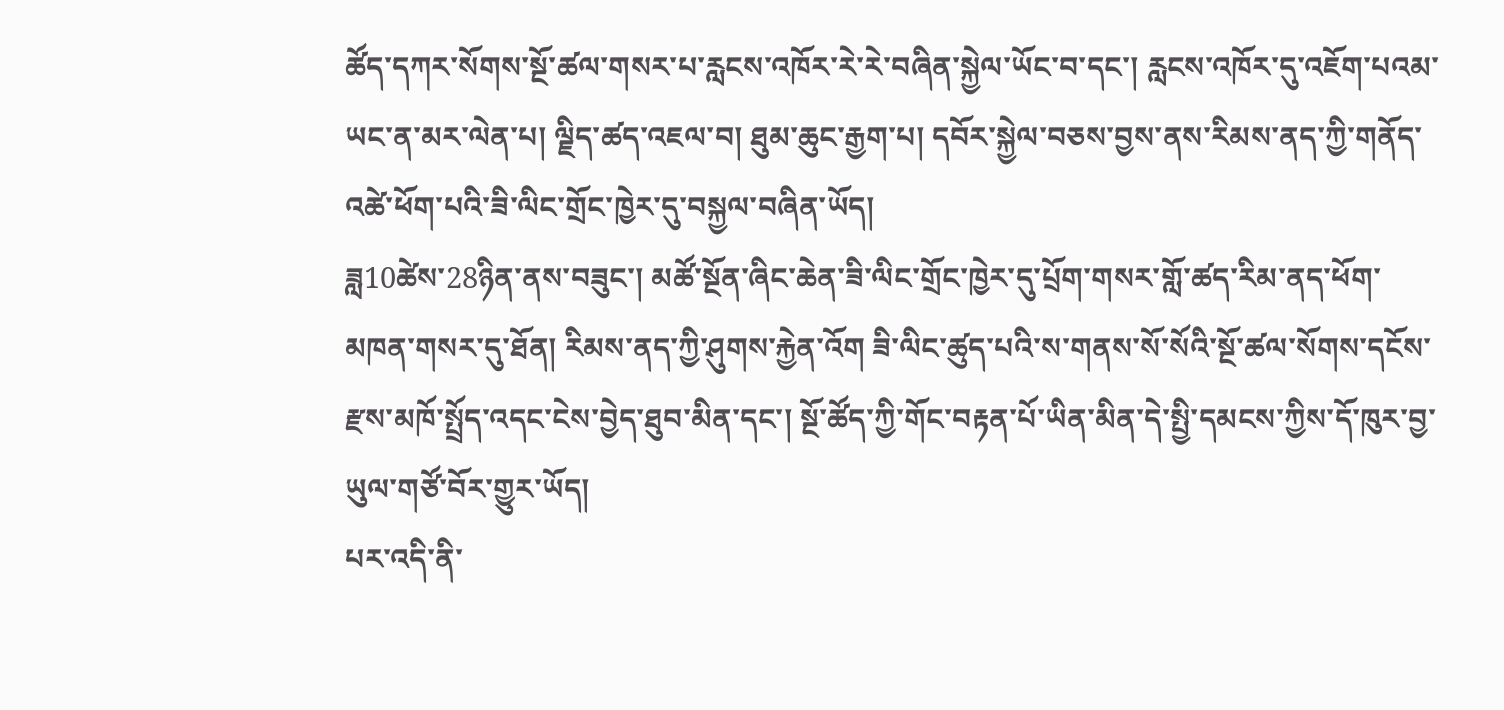ཚོད་དཀར་སོགས་སྔོ་ཚལ་གསར་པ་རླངས་འཁོར་རེ་རེ་བཞིན་སྐྱེལ་ཡོང་བ་དང་། རླངས་འཁོར་དུ་འཇོག་པའམ་ཡང་ན་མར་ལེན་པ། ལྗིད་ཚད་འཇལ་བ། ཐུམ་ཆུང་རྒྱག་པ། དབོར་སྐྱེལ་བཅས་བྱས་ནས་རིམས་ནད་ཀྱི་གནོད་འཚེ་ཕོག་པའི་ཟི་ལིང་གྲོང་ཁྱེར་དུ་བསྐྱལ་བཞིན་ཡོད།
ཟླ10ཚེས་28ཉིན་ནས་བཟུང་། མཚོ་སྔོན་ཞིང་ཆེན་ཟི་ལིང་གྲོང་ཁྱེར་དུ་པྲོག་གསར་གློ་ཚད་རིམ་ནད་ཕོག་མཁན་གསར་དུ་ཐོན། རིམས་ནད་ཀྱི་ཤུགས་རྐྱེན་འོག ཟི་ལིང་ཚུད་པའི་ས་གནས་སོ་སོའི་སྔོ་ཚལ་སོགས་དངོས་རྫས་མཁོ་སྤྲོད་འདང་ངེས་བྱེད་ཐུབ་མིན་དང་། སྔོ་ཚོད་ཀྱི་གོང་བརྟན་པོ་ཡིན་མིན་དེ་སྤྱི་དམངས་ཀྱིས་དོ་ཁུར་བྱ་ཡུལ་གཙོ་བོར་གྱུར་ཡོད།
པར་འདི་ནི་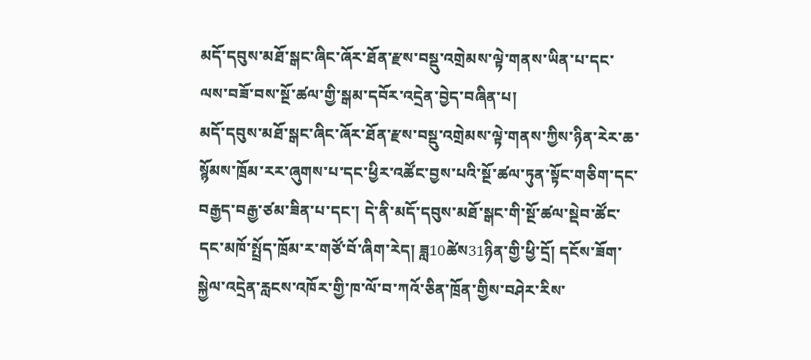མདོ་དབུས་མཐོ་སྒང་ཞིང་ཞོར་ཐོན་རྫས་བསྡུ་འགྲེམས་ལྟེ་གནས་ཡིན་པ་དང་ལས་བཟོ་བས་སྔོ་ཚལ་གྱི་སྒམ་དབོར་འདྲེན་བྱེད་བཞིན་པ།
མདོ་དབུས་མཐོ་སྒང་ཞིང་ཞོར་ཐོན་རྫས་བསྡུ་འགྲེམས་ལྟེ་གནས་ཀྱིས་ཉིན་རེར་ཆ་སྙོམས་ཁྲོམ་རར་ཞུགས་པ་དང་ཕྱིར་འཚོང་བྱས་པའི་སྔོ་ཚལ་ཏུན་སྟོང་གཅིག་དང་བརྒྱད་བརྒྱ་ཙམ་ཟིན་པ་དང་། དེ་ནི་མདོ་དབུས་མཐོ་སྒང་གི་སྔོ་ཚལ་སྡེབ་ཚོང་དང་མཁོ་སྤྲོད་ཁྲོམ་ར་གཙོ་བོ་ཞིག་རེད། ཟླ10ཚེས31ཉིན་གྱི་ཕྱི་དྲོ། དངོས་ཟོག་སྐྱེལ་འདྲེན་རླངས་འཁོར་གྱི་ཁ་ལོ་བ་ཀའོ་ཅིན་ཁྲོན་གྱིས་བཤེར་རིས་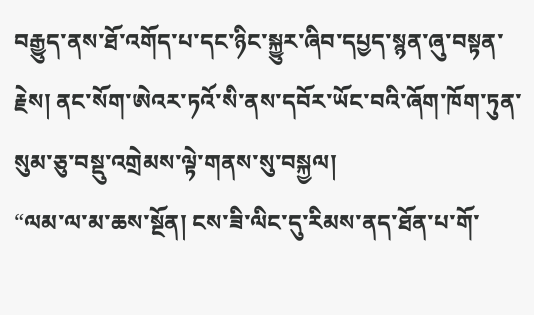བརྒྱུད་ནས་ཐོ་འགོད་པ་དང་ཉིང་སྐྱུར་ཞིབ་དཔྱད་སྙན་ཞུ་བསྟན་རྗེས། ནང་སོག་ཨེའར་ཏའོ་སི་ནས་དབོར་ཡོང་བའི་ཞོག་ཁོག་ཏུན་སུམ་ཅུ་བསྡུ་འགྲེམས་ལྟེ་གནས་སུ་བསྐྱལ།
“ལམ་ལ་མ་ཆས་སྔོན། ངས་ཟི་ལིང་དུ་རིམས་ནད་ཐོན་པ་གོ་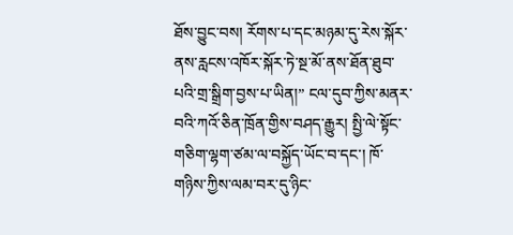ཐོས་བྱུང་བས། རོགས་པ་དང་མཉམ་དུ་རེས་སྐོར་ནས་རླངས་འཁོར་སྐོར་ཏེ་སྔ་མོ་ནས་ཐོན་ཐུབ་པའི་གྲ་སྒྲིག་བྱས་པ་ཡིན།” ངལ་དུབ་ཀྱིས་མནར་བའི་ཀའོ་ཅིན་ཁྲོན་གྱིས་བཤད་རྒྱུར། སྤྱི་ལེ་སྟོང་གཅིག་ལྷག་ཙམ་ལ་བསྐྱོད་ཡོང་བ་དང་། ཁོ་གཉིས་ཀྱིས་ལམ་བར་དུ་ཉིང་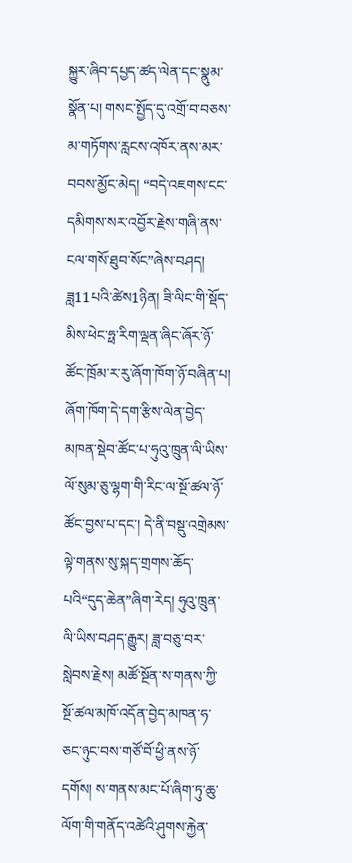སྐྱུར་ཞིབ་དཔྱད་ཚད་ལེན་དང་སྣུམ་སྣོན་པ། གསང་སྤྱོད་དུ་འགྲོ་བ་བཅས་མ་གཏོགས་རླངས་འཁོར་ནས་མར་བབས་མྱོང་མེད། “བདེ་འཇགས་ངང་དམིགས་སར་འབྱོར་རྗེས་གཞི་ནས་ངལ་གསོ་ཐུབ་སོང”ཞེས་བཤད།
ཟླ11པའི་ཚེས1ཉིན། ཟི་ལིང་གི་སྡོད་མིས་ཕེང་ཧྥ་རིག་ལྡན་ཞིང་ཞོར་ཉོ་ཚོང་ཁྲོམ་ར་རུ་ཞོག་ཁོག་ཉོ་བཞིན་པ།
ཞོག་ཁོག་དེ་དག་རྩིས་ལེན་བྱེད་མཁན་སྡེབ་ཚོང་པ་ཧུའུ་ཁྲུན་ལི་ཡིས་ལོ་སུམ་ཅུ་ལྷག་གི་རིང་ལ་སྔོ་ཚལ་ཉོ་ཚོང་བྱས་པ་དང་། དེ་ནི་བསྡུ་འགྲེམས་ལྟེ་གནས་སུ་སྐད་གྲགས་ཆོད་པའི“དུད་ཆེན”ཞིག་རེད། ཧུའུ་ཁྲུན་ལི་ཡིས་བཤད་རྒྱུར། ཟླ་བཅུ་བར་སླེབས་རྗེས། མཚོ་སྔོན་ས་གནས་ཀྱི་སྔོ་ཚལ་མཁོ་འདོན་བྱེད་མཁན་ཧ་ཅང་ཉུང་བས་གཙོ་བོ་ཕྱི་ནས་ཉོ་དགོས། ས་གནས་མང་པོ་ཞིག་ཏུ་ཆུ་ལོག་གི་གནོད་འཚེའི་ཤུགས་རྐྱེན་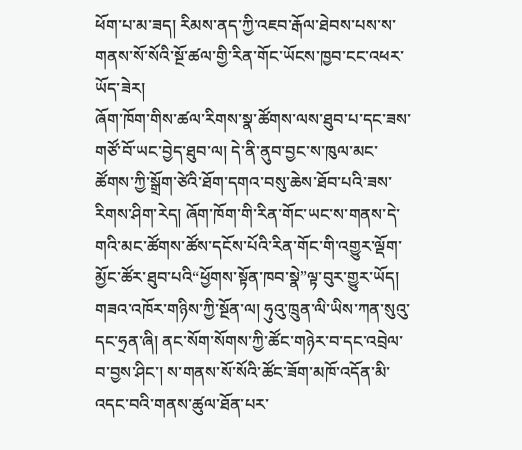ཕོག་པ་མ་ཟད། རིམས་ནད་ཀྱི་འཇབ་རྒོལ་ཐེབས་པས་ས་གནས་སོ་སོའི་སྔོ་ཚལ་གྱི་རིན་གོང་ཡོངས་ཁྱབ་ངང་འཕར་ཡོད་ཟེར།
ཞོག་ཁོག་གིས་ཚལ་རིགས་སྣ་ཚོགས་ལས་ཐུབ་པ་དང་ཟས་གཙོ་བོ་ཡང་བྱེད་ཐུབ་ལ། དེ་ནི་ནུབ་བྱང་ས་ཁུལ་མང་ཚོགས་ཀྱི་སྒྲོག་ཙེའི་ཐོག་དགའ་བསུ་ཆེས་ཐོབ་པའི་ཟས་རིགས་ཤིག་རེད། ཞོག་ཁོག་གི་རིན་གོང་ཡང་ས་གནས་དེ་གའི་མང་ཚོགས་ཚོས་དངོས་པོའི་རིན་གོང་གི་འགྱུར་ལྡོག་མྱོང་ཚོར་ཐུབ་པའི“ཕྱོགས་སྟོན་ཁབ་སྣེ”ལྟ་བུར་གྱུར་ཡོད།
གཟའ་འཁོར་གཉིས་ཀྱི་སྔོན་ལ། ཧུའུ་ཁྲུན་ལི་ཡིས་ཀན་སུའུ་དང་ཧྲན་ཞི། ནང་སོག་སོགས་ཀྱི་ཚོང་གཉེར་བ་དང་འབྲེལ་བ་བྱས་ཤིང་། ས་གནས་སོ་སོའི་ཚོང་ཟོག་མཁོ་འདོན་མི་འདང་བའི་གནས་ཚུལ་ཐོན་པར་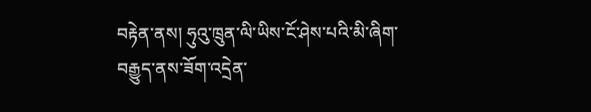བརྟེན་ནས། ཧུའུ་ཁྲུན་ལི་ཡིས་ངོ་ཤེས་པའི་མི་ཞིག་བརྒྱུད་ནས་ཟོག་འདྲེན་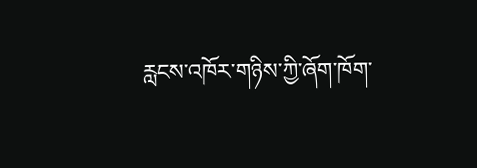རླངས་འཁོར་གཉིས་ཀྱི་ཞོག་ཁོག་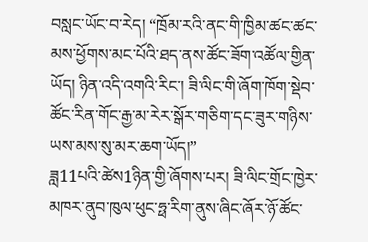བསླང་ཡོང་བ་རེད། “ཁྲོམ་རའི་ནང་གི་ཁྱིམ་ཚང་ཚང་མས་ཕྱོགས་མང་པོའི་ཐད་ནས་ཚོང་ཟོག་འཚོལ་གྱིན་ཡོད། ཉིན་འདི་འགའི་རིང་། ཟི་ལིང་གི་ཞོག་ཁོག་སྡེབ་ཚོང་རིན་གོང་རྒྱ་མ་རེར་སྒོར་གཅིག་དང་ཟུར་གཉིས་ཡས་མས་སུ་མར་ཆག་ཡོད།”
ཟླ11པའི་ཚེས1ཉིན་གྱི་ཞོགས་པར། ཟི་ལིང་གྲོང་ཁྱེར་མཁར་ནུབ་ཁུལ་ཕུང་ཧྥ་རིག་ནུས་ཞིང་ཞོར་ཉོ་ཚོང་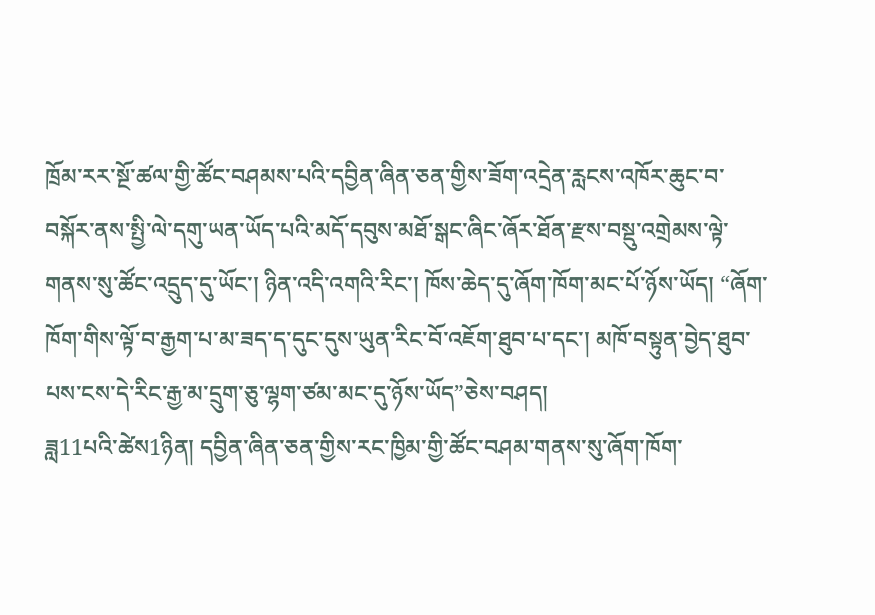ཁྲོམ་རར་སྔོ་ཚལ་གྱི་ཚོང་བཤམས་པའི་དབྱིན་ཞིན་ཅན་གྱིས་ཟོག་འདྲེན་རླངས་འཁོར་ཆུང་བ་བསྐོར་ནས་སྤྱི་ལེ་དགུ་ཡན་ཡོད་པའི་མདོ་དབུས་མཐོ་སྒང་ཞིང་ཞོར་ཐོན་རྫས་བསྡུ་འགྲེམས་ལྟེ་གནས་སུ་ཚོང་འདྲུད་དུ་ཡོང་། ཉིན་འདི་འགའི་རིང་། ཁོས་ཆེད་དུ་ཞོག་ཁོག་མང་པོ་ཉོས་ཡོད། “ཞོག་ཁོག་གིས་ལྟོ་བ་རྒྱག་པ་མ་ཟད་ད་དུང་དུས་ཡུན་རིང་བོ་འཇོག་ཐུབ་པ་དང་། མཁོ་བསྟུན་བྱེད་ཐུབ་པས་ངས་དེ་རིང་རྒྱ་མ་དྲུག་ཅུ་ལྷག་ཙམ་མང་དུ་ཉོས་ཡོད”ཅེས་བཤད།
ཟླ11པའི་ཚེས1ཉིན། དབྱིན་ཞིན་ཅན་གྱིས་རང་ཁྱིམ་གྱི་ཚོང་བཤམ་གནས་སུ་ཞོག་ཁོག་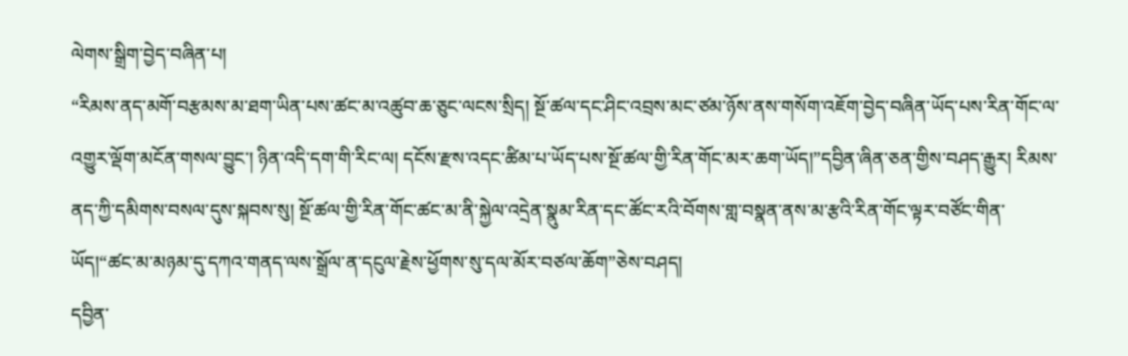ལེགས་སྒྲིག་བྱེད་བཞིན་པ།
“རིམས་ནད་མགོ་བརྩམས་མ་ཐག་ཡིན་པས་ཚང་མ་འཚུབ་ཆ་ཅུང་ལངས་སྲིད། སྔོ་ཚལ་དང་ཤིང་འབྲས་མང་ཙམ་ཉོས་ནས་གསོག་འཇོག་བྱེད་བཞིན་ཡོད་པས་རིན་གོང་ལ་འགྱུར་ལྡོག་མངོན་གསལ་བྱུང་། ཉིན་འདི་དག་གི་རིང་ལ། དངོས་རྫས་འདང་ཚིམ་པ་ཡོད་པས་སྔོ་ཚལ་གྱི་རིན་གོང་མར་ཆག་ཡོད།”དབྱིན་ཞིན་ཅན་གྱིས་བཤད་རྒྱུར། རིམས་ནད་ཀྱི་དམིགས་བསལ་དུས་སྐབས་སུ། སྔོ་ཚལ་གྱི་རིན་གོང་ཚང་མ་ནི་སྐྱེལ་འདྲེན་སྣུམ་རིན་དང་ཚོང་རའི་བོགས་གླ་བསྣན་ནས་མ་རྩའི་རིན་གོང་ལྟར་བཙོང་གིན་ཡོད།“ཚང་མ་མཉམ་དུ་དཀའ་གནད་ལས་སྒྲོལ་ན་དངུལ་རྗེས་ཕྱོགས་སུ་དལ་མོར་བཙལ་ཆོག”ཅེས་བཤད།
དབྱིན་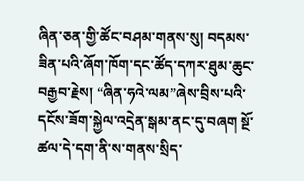ཞིན་ཅན་གྱི་ཚོང་བཤམ་གནས་སུ། བདམས་ཟིན་པའི་ཞོག་ཁོག་དང་ཚོད་དཀར་ཐུམ་ཆུང་བརྒྱབ་རྗེས། “ཞིན་ཧའེ་ལམ”ཞེས་བྲིས་པའི་དངོས་ཟོག་སྐྱེལ་འདྲེན་སྒམ་ནང་དུ་བཞག སྔོ་ཚལ་དེ་དག་ནི་ས་གནས་སྲིད་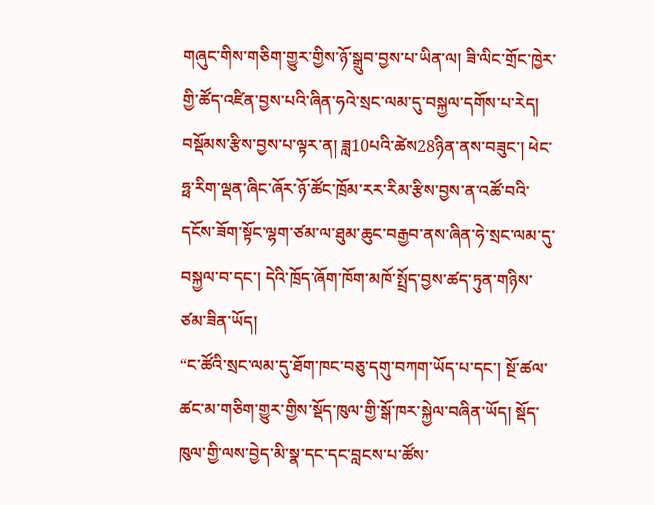གཞུང་གིས་གཅིག་གྱུར་གྱིས་ཉོ་སྒྲུབ་བྱས་པ་ཡིན་ལ། ཟི་ལིང་གྲོང་ཁྱེར་གྱི་ཚོད་འཛིན་བྱས་པའི་ཞིན་ཧའེ་སྲང་ལམ་དུ་བསྐྱལ་དགོས་པ་རེད།
བསྡོམས་རྩིས་བྱས་པ་ལྟར་ན། ཟླ10པའི་ཚེས28ཉིན་ནས་བཟུང་། ཕེང་ཧྥ་རིག་ལྡན་ཞིང་ཞོར་ཉོ་ཚོང་ཁྲོམ་རར་རིམ་རྩིས་བྱས་ན་འཚོ་བའི་དངོས་ཟོག་སྟོང་ལྷག་ཙམ་ལ་ཐུམ་ཆུང་བརྒྱབ་ནས་ཞིན་ཧེ་སྲང་ལམ་དུ་བསྐྱལ་བ་དང་། དེའི་ཁྲོད་ཞོག་ཁོག་མཁོ་སྤྲོད་བྱས་ཚད་ཏུན་གཉིས་ཙམ་ཟིན་ཡོད།
“ང་ཚོའི་སྲང་ལམ་དུ་ཐོག་ཁང་བཅུ་དགུ་བཀག་ཡོད་པ་དང་། སྔོ་ཚལ་ཚང་མ་གཅིག་གྱུར་གྱིས་སྡོད་ཁུལ་གྱི་སྒོ་ཁར་སྐྱེལ་བཞིན་ཡོད། སྡོད་ཁུལ་གྱི་ལས་བྱེད་མི་སྣ་དང་དང་བླངས་པ་ཚོས་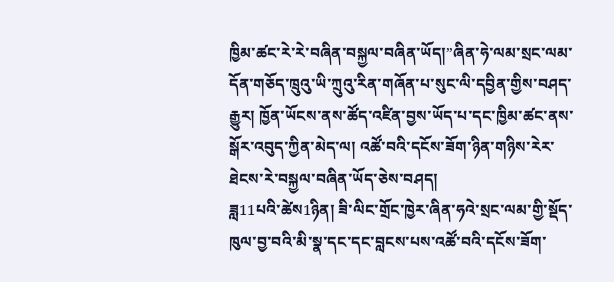ཁྱིམ་ཚང་རེ་རེ་བཞིན་བསྐྱལ་བཞིན་ཡོད།”ཞིན་ཧེ་ལམ་སྲང་ལམ་དོན་གཅོད་ཁྲུའུ་ཡི་ཀྲུའུ་རིན་གཞོན་པ་སུང་ལི་དབྱིན་གྱིས་བཤད་རྒྱུར། ཁྱོན་ཡོངས་ནས་ཚོད་འཛིན་བྱས་ཡོད་པ་དང་ཁྱིམ་ཚང་ནས་སྒོར་འབུད་ཀྱིན་མེད་ལ། འཚོ་བའི་དངོས་ཟོག་ཉིན་གཉིས་རེར་ཐེངས་རེ་བསྐྱལ་བཞིན་ཡོད་ཅེས་བཤད།
ཟླ11པའི་ཚེས1ཉིན། ཟི་ལིང་གྲོང་ཁྱེར་ཞིན་ཧའེ་སྲང་ལམ་གྱི་སྡོད་ཁུལ་བྱ་བའི་མི་སྣ་དང་དང་བླངས་པས་འཚོ་བའི་དངོས་ཟོག་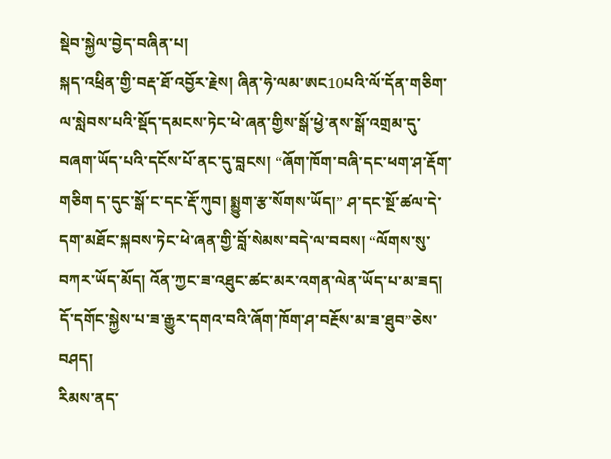སྡེབ་སྐྱེལ་བྱེད་བཞིན་པ།
སྐད་འཕྲིན་གྱི་བརྡ་ཐོ་འབྱོར་རྗེས། ཞིན་ཧེ་ལམ་ཨང10པའི་ལོ་དོན་གཅིག་ལ་སླེབས་པའི་སྡོད་དམངས་ཏེང་ཕེ་ཞན་གྱིས་སྒོ་ཕྱེ་ནས་སྒོ་འགྲམ་དུ་བཞག་ཡོད་པའི་དངོས་པོ་ནང་དུ་བླངས། “ཞོག་ཁོག་བཞི་དང་ཕག་ཤ་རྡོག་གཅིག ད་དུང་སྒོ་ང་དང་རྡོ་ཀུབ། སྨྱུག་རྩ་སོགས་ཡོད།” ཤ་དང་སྔོ་ཚལ་དེ་དག་མཐོང་སྐབས་ཏེང་ཕེ་ཞན་གྱི་བློ་སེམས་བདེ་ལ་བབས། “ལོགས་སུ་བཀར་ཡོད་མོད། འོན་ཀྱང་ཟ་འཐུང་ཚང་མར་འགན་ལེན་ཡོད་པ་མ་ཟད།  དོ་དགོང་སྐྱེས་པ་ཟ་རྒྱུར་དགའ་བའི་ཞོག་ཁོག་ཤ་བརྔོས་མ་ཟ་ཐུབ”ཅེས་བཤད།
རིམས་ནད་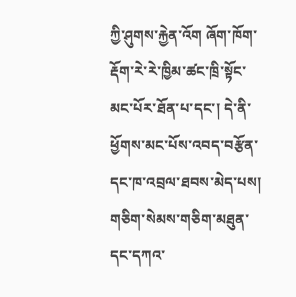ཀྱི་ཤུགས་རྐྱེན་འོག ཞོག་ཁོག་རྡོག་རེ་རེ་ཁྱིམ་ཚང་ཁྲི་སྟོང་མང་པོར་ཐོན་པ་དང་། དེ་ནི་ཕྱོགས་མང་པོས་འབད་བརྩོན་དང་ཁ་འབྲལ་ཐབས་མེད་པས། གཅིག་སེམས་གཅིག་མཐུན་དང་དཀའ་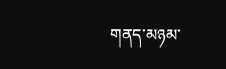གནད་མཉམ་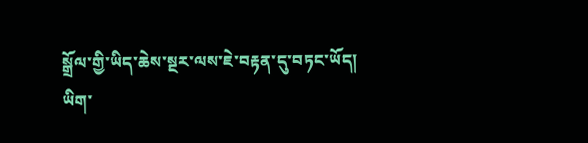སྒྲོལ་གྱི་ཡིད་ཆེས་སྔར་ལས་ཇེ་བརྟན་དུ་བཏང་ཡོད།
ཡིག་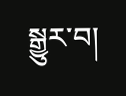སྒྱུར་བ།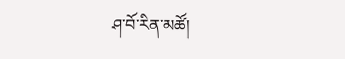ཤ་བོ་རིན་མཚོ།